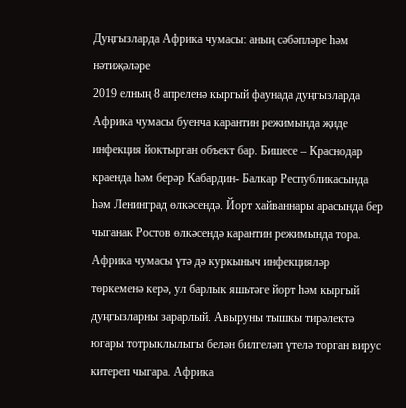Дуңгызларда Африка чумасы: аның сәбәпләре һәм нәтиҗәләре
2019 елның 8 апреленә кыргый фаунада дуңгызларда Африка чумасы буенча карантин режимында җиде инфекция йоктырган объект бар. Бишесе – Краснодар краенда һәм берәр Кабардин- Балкар Республикасында һәм Ленинград өлкәсендә. Йорт хайваннары арасында бер чыганак Ростов өлкәсендә карантин режимында тора.
Африка чумасы үтә дә куркыныч инфекцияләр төркеменә керә, ул барлык яшьтәге йорт һәм кыргый дуңгызларны зарарлый. Авыруны тышкы тирәлектә югары тотрыклылыгы белән билгеләп үтелә торган вирус китереп чыгара. Африка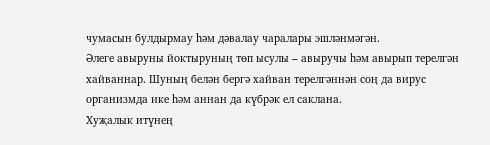чумасын булдырмау һәм дәвалау чаралары эшләнмәгән.
Әлеге авыруны йоктыруның төп ысулы – авыручы һәм авырып терелгән хайваннар. Шуның белән бергә хайван терелгәннән соң да вирус организмда ике һәм аннан да күбрәк ел саклана.
Хуҗалык итүнең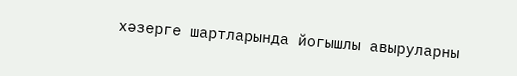хәзерге шартларында йогышлы авыруларны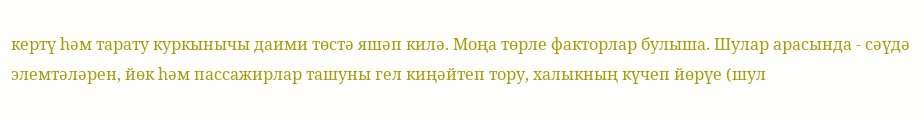кертү һәм тарату куркынычы даими төстә яшәп килә. Моңа төрле факторлар булыша. Шулар арасында - сәүдә элемтәләрен, йөк һәм пассажирлар ташуны гел киңәйтеп тору, халыкның күчеп йөрүе (шул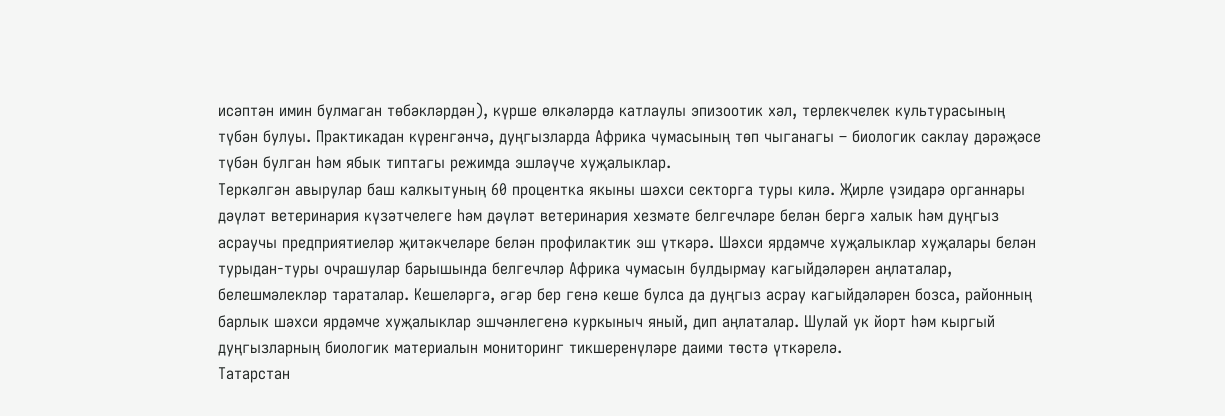исәптән имин булмаган төбәкләрдән), күрше өлкәләрдә катлаулы эпизоотик хәл, терлекчелек культурасының түбән булуы. Практикадан күренгәнчә, дуңгызларда Африка чумасының төп чыганагы – биологик саклау дәрәҗәсе түбән булган һәм ябык типтагы режимда эшләүче хуҗалыклар.
Теркәлгән авырулар баш калкытуның 60 процентка якыны шәхси секторга туры килә. Җирле үзидарә органнары дәүләт ветеринария күзәтчелеге һәм дәүләт ветеринария хезмәте белгечләре белән бергә халык һәм дуңгыз асраучы предприятиеләр җитәкчеләре белән профилактик эш үткәрә. Шәхси ярдәмче хуҗалыклар хуҗалары белән турыдан-туры очрашулар барышында белгечләр Африка чумасын булдырмау кагыйдәләрен аңлаталар, белешмәлекләр тараталар. Кешеләргә, әгәр бер генә кеше булса да дуңгыз асрау кагыйдәләрен бозса, районның барлык шәхси ярдәмче хуҗалыклар эшчәнлегенә куркыныч яный, дип аңлаталар. Шулай ук йорт һәм кыргый дуңгызларның биологик материалын мониторинг тикшеренүләре даими төстә үткәрелә.
Татарстан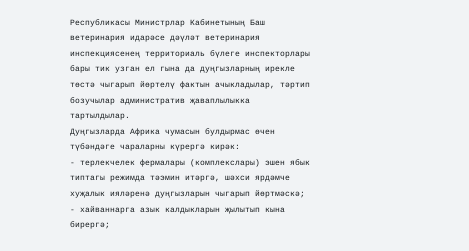Республикасы Министрлар Кабинетының Баш ветеринария идарәсе дәүләт ветеринария инспекциясенең территориаль бүлеге инспекторлары бары тик узган ел гына да дуңгызларның ирекле төстә чыгарып йөртелү фактын ачыкладылар, тәртип бозучылар административ җаваплылыкка тартылдылар.
Дуңгызларда Африка чумасын булдырмас өчен түбәндәге чараларны күрергә кирәк:
- терлекчелек фермалары (комплекслары) эшен ябык типтагы режимда тәэмин итәргә, шәхси ярдәмче хуҗалык ияләренә дуңгызларын чыгарып йөртмәскә;
- хайваннарга азык калдыкларын җылытып кына бирергә;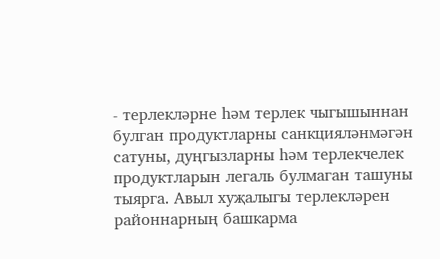- терлекләрне һәм терлек чыгышыннан булган продуктларны санкцияләнмәгән сатуны, дуңгызларны һәм терлекчелек продуктларын легаль булмаган ташуны тыярга. Авыл хуҗалыгы терлекләрен районнарның башкарма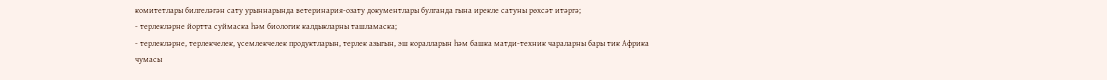комитетлары билгеләгән сату урыннарында ветеринария-озату документлары булганда гына ирекле сатуны рөхсәт итәргә;
- терлекләрне йортта суймаска һәм биологик калдыкларны ташламаска;
- терлекләрне, терлекчелек, үсемлекчелек продуктларын, терлек азыгын, эш коралларын һәм башка матди-техник чараларны бары тик Африка чумасы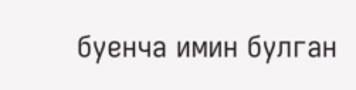буенча имин булган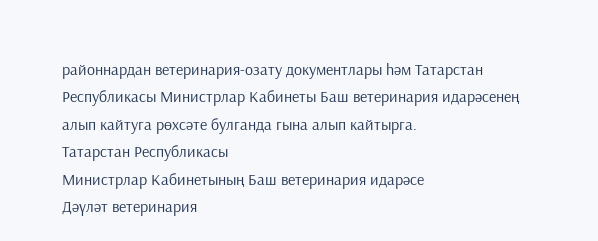районнардан ветеринария-озату документлары һәм Татарстан Республикасы Министрлар Кабинеты Баш ветеринария идарәсенең алып кайтуга рөхсәте булганда гына алып кайтырга.
Татарстан Республикасы
Министрлар Кабинетының Баш ветеринария идарәсе
Дәүләт ветеринария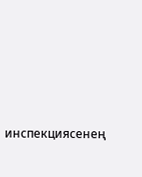инспекциясенең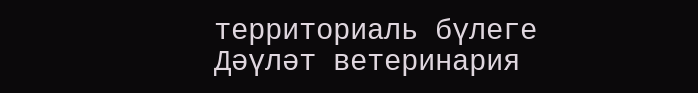территориаль бүлеге
Дәүләт ветеринария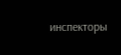инспекторы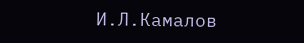И.Л.Камалов